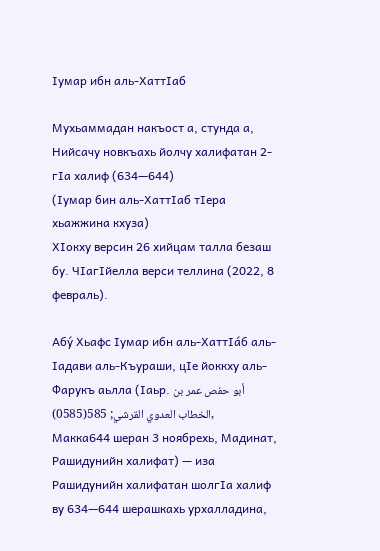Ӏумар ибн аль-ХаттӀаб

Мухьаммадан накъост а, стунда а, Нийсачу новкъахь йолчу халифатан 2-гӀа халиф (634—644)
(Ӏумар бин аль-ХаттӀаб тӀера хьажжина кхуза)
ХӀокху версин 26 хийцам талла безаш бу. ЧӀагӀйелла верси теллина (2022, 8 февраль).

Абу́ Хьафс Ӏумар ибн аль-ХаттӀа́б аль-Ӏадави аль-Къураши, цӀе йоккху аль-Фарукъ аьлла (Ӏаьр. أبو حفص عمر بن الخطاب العدوي القرشي; 585(0585), Макка644 шеран 3 ноябрехь, Мадинат, Рашидунийн халифат) — иза Рашидунийн халифатан шолгӀа халиф ву 634—644 шерашкахь урхалладина,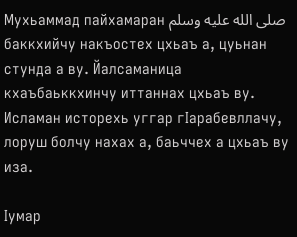Мухьаммад пайхамаран صلى الله عليه وسلم баккхийчу накъостех цхьаъ а, цуьнан стунда а ву. Йалсаманица кхаъбаьккхинчу иттаннах цхьаъ ву. Исламан исторехь уггар гӀарабевллачу, лоруш болчу нахах а, баьччех а цхьаъ ву иза.

Ӏумар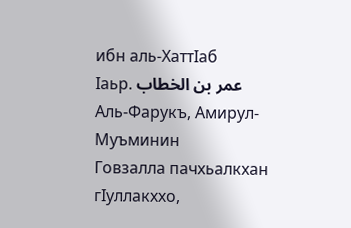ибн аль-ХаттӀаб
Ӏаьр. عمر بن الخطاب
Аль-Фарукъ, Амирул-Муъминин
Говзалла пачхьалкхан гӀуллакххо,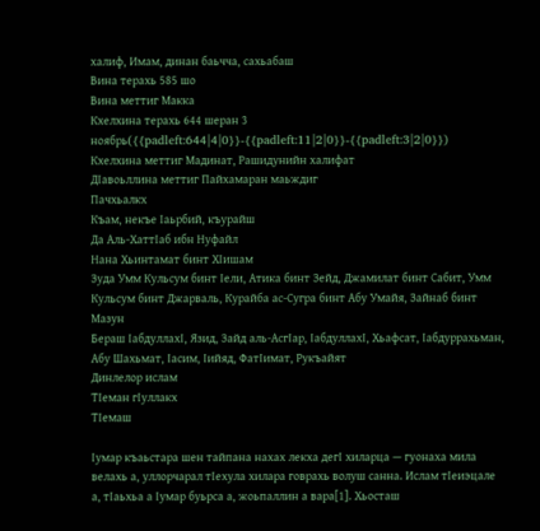халиф, Имам, динан баьчча, сахьабаш
Вина терахь 585 шо
Вина меттиг Макка
Кхелхина терахь 644 шеран 3 ноябрь({{padleft:644|4|0}}-{{padleft:11|2|0}}-{{padleft:3|2|0}})
Кхелхина меттиг Мадинат, Рашидунийн халифат
ДӀавоьллина меттиг Пайхамаран маьждиг
Пачхьалкх
Къам, некъе Ӏаьрбий, къурайш
Да Аль-ХаттӀаб ибн Нуфайл
Нана Хьинтамат бинт ХӀишам
Зуда Умм Кульсум бинт Ӏели, Атика бинт Зейд, Джамилат бинт Сабит, Умм Кульсум бинт Джарваль, Курайба ас-Сугра бинт Абу Умайя, Зайнаб бинт Мазун
Бераш ӀабдуллахӀ, Язид, Зайд аль-АсгӀар, ӀабдуллахӀ, Хьафсат, Ӏабдуррахьман, Абу Шахьмат, Ӏасим, Ӏийяд, ФатӀимат, Рукъайят
Динлелор ислам
ТӀеман гӀуллакх
ТӀемаш

Ӏумар къаьстара шен тайпана нахах лекха дегӀ хиларца — гуонаха мила велахь а, уллорчарал тӀехула хилара говрахь волуш санна. Ислам тӀеиэцале а, тӀаьхьа а Ӏумар буьрса а, жоьпаллин а вара[1]. Хьосташ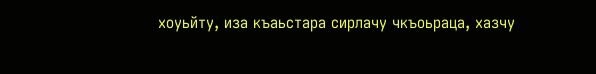хоуьйту, иза къаьстара сирлачу чкъоьраца, хазчу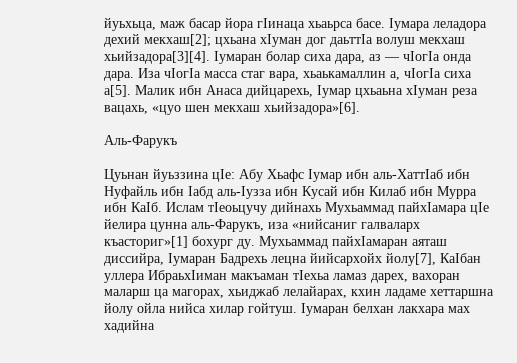йуьхьца, маж басар йора гӀинаца хьаьрса басе. Ӏумара леладора дехий мекхаш[2]; цхьана хӀуман дог даьттӀа волуш мекхаш хьийзадора[3][4]. Ӏумаран болар сиха дара, аз — чӀогӀа онда дара. Иза чӀогӀа масса стаг вара, хьаькамаллин а, чӀогӀа сиха а[5]. Малик ибн Анаса дийцарехь, Ӏумар цхьаьна хӀуман реза вацахь, «цуо шен мекхаш хьийзадора»[6].

Аль-Фарукъ

Цуьнан йуьззина цӀе: Абу Хьафс Ӏумар ибн аль-ХаттӀаб ибн Нуфайль ибн Ӏабд аль-Ӏузза ибн Кусай ибн Килаб ибн Мурра ибн КаӀб. Ислам тӀеоьцучу дийнахь Мухьаммад пайхӀамара цӀе йелира цунна аль-Фарукъ, иза «нийсаниг галваларх къасториг»[1] бохург ду. Мухьаммад пайхӀамаран аяташ диссийра, Ӏумаран Бадрехь лецна йийсархойх йолу[7], КаӀбан уллера ИбраьхӀиман макъаман тӀехьа ламаз дарех, вахоран маларш ца магорах, хьиджаб лелайарах, кхин ладаме хеттаршна йолу ойла нийса хилар гойтуш. Ӏумаран белхан лакхара мах хадийна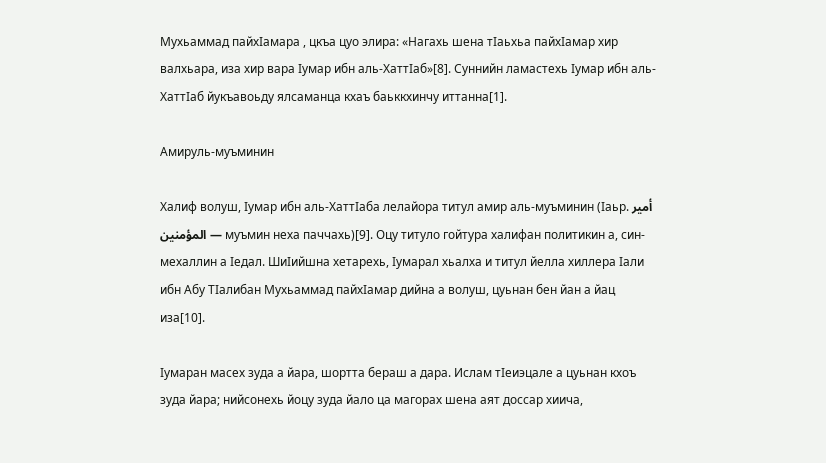Мухьаммад пайхӀамара , цкъа цуо элира: «Нагахь шена тӀаьхьа пайхӀамар хир валхьара, иза хир вара Ӏумар ибн аль-ХаттӀаб»[8]. Суннийн ламастехь Ӏумар ибн аль-ХаттӀаб йукъавоьду ялсаманца кхаъ баьккхинчу иттанна[1].

Амируль-муъминин

Халиф волуш, Ӏумар ибн аль-ХаттӀаба лелайора титул амир аль-муъминин (Ӏаьр. أمير المؤمنين — муъмин неха паччахь)[9]. Оцу титуло гойтура халифан политикин а, син-мехаллин а Ӏедал. ШиӀийшна хетарехь, Ӏумарал хьалха и титул йелла хиллера Ӏали ибн Абу ТӀалибан Мухьаммад пайхӀамар дийна а волуш, цуьнан бен йан а йац иза[10].

Ӏумаран масех зуда а йара, шортта бераш а дара. Ислам тӀеиэцале а цуьнан кхоъ зуда йара; нийсонехь йоцу зуда йало ца магорах шена аят доссар хиича,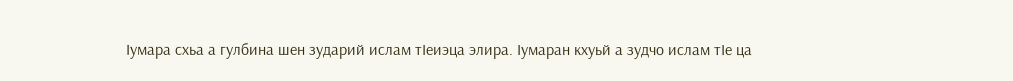Ӏумара схьа а гулбина шен зударий ислам тӀеиэца элира. Ӏумаран кхуьй а зудчо ислам тӀе ца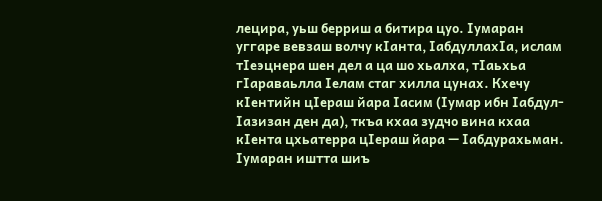лецира, уьш берриш а битира цуо. Ӏумаран уггаре вевзаш волчу кӀанта, ӀабдуллахӀа, ислам тӀеэцнера шен дел а ца шо хьалха, тӀаьхьа гӀараваьлла Ӏелам стаг хилла цунах. Кхечу кӀентийн цӀераш йара Ӏасим (Ӏумар ибн Ӏабдул-Ӏазизан ден да), ткъа кхаа зудчо вина кхаа кӀента цхьатерра цӀераш йара — Ӏабдурахьман. Ӏумаран иштта шиъ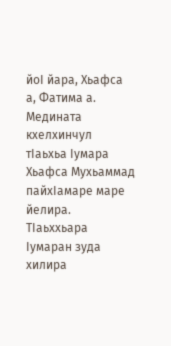йоӀ йара, Хьафса а, Фатима а. Медината кхелхинчул тӀаьхьа Ӏумара Хьафса Мухьаммад пайхӀамаре маре йелира. ТӀаьххьара Ӏумаран зуда хилира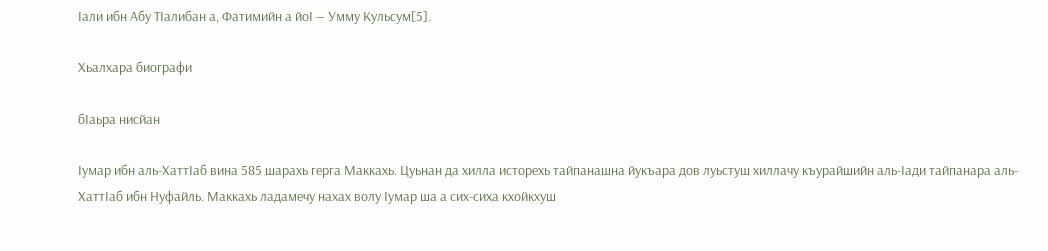Ӏали ибн Абу ТӀалибан а, Фатимийн а йоӀ — Умму Кульсум[5].

Хьалхара биографи

бӀаьра нисйан

Ӏумар ибн аль-ХаттӀаб вина 585 шарахь герга Маккахь. Цуьнан да хилла исторехь тайпанашна йукъара дов луьстуш хиллачу къурайшийн аль-Ӏади тайпанара аль-ХаттӀаб ибн Нуфайль. Маккахь ладамечу нахах волу Ӏумар ша а сих-сиха кхойкхуш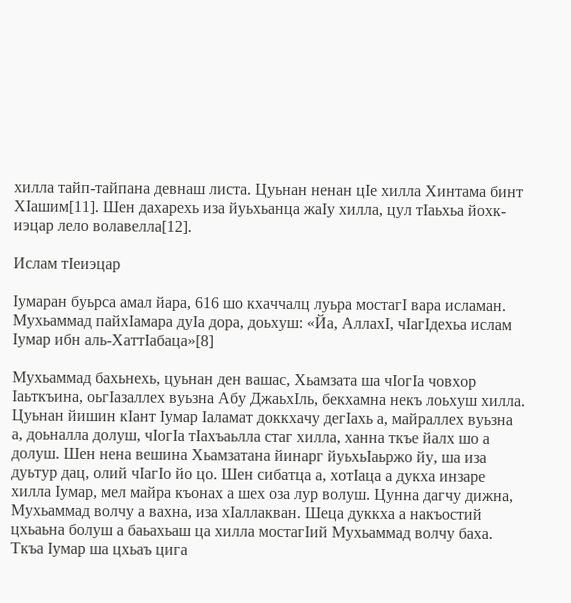хилла тайп-тайпана девнаш листа. Цуьнан ненан цӀе хилла Хинтама бинт ХӀашим[11]. Шен дахарехь иза йуьхьанца жаӀу хилла, цул тӀаьхьа йохк-иэцар лело волавелла[12].

Ислам тӀеиэцар

Ӏумаран буьрса амал йара, 616 шо кхаччалц луьра мостагӀ вара исламан. Мухьаммад пайхӀамара дуӀа дора, доьхуш: «Йа, АллахӀ, чӀагӀдехьа ислам Ӏумар ибн аль-ХаттӀабаца»[8]

Мухьаммад бахьнехь, цуьнан ден вашас, Хьамзата ша чӀогӀа човхор Ӏаьткъина, оьгӀазаллех вуьзна Абу ДжаьхӀль, бекхамна некъ лоьхуш хилла. Цуьнан йишин кӀант Ӏумар Ӏаламат доккхачу дегӀахь а, майраллех вуьзна а, доьналла долуш, чӀогӀа тӀахъаьлла стаг хилла, ханна ткъе йалх шо а долуш. Шен нена вешина Хьамзатана йинарг йуьхьӀаьржо йу, ша иза дуьтур дац, олий чӀагӀо йо цо. Шен сибатца а, хотӀаца а дукха инзаре хилла Ӏумар, мел майра къонах а шех оза лур волуш. Цунна дагчу дижна, Мухьаммад волчу а вахна, иза хӀаллакван. Шеца дуккха а накъостий цхьаьна болуш а баьахьаш ца хилла мостагӀий Мухьаммад волчу баха. Ткъа Ӏумар ша цхьаъ цига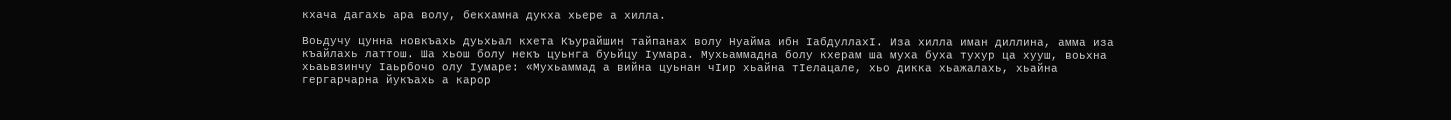кхача дагахь ара волу, бекхамна дукха хьере а хилла.

Воьдучу цунна новкъахь дуьхьал кхета Къурайшин тайпанах волу Нуайма ибн ӀабдуллахӀ. Иза хилла иман диллина, амма иза къайлахь латтош. Ша хьош болу некъ цуьнга буьйцу Ӏумара. Мухьаммадна болу кхерам ша муха буха тухур ца хууш, воьхна хьаьвзинчу Ӏаьрбочо олу Ӏумаре: «Мухьаммад а вийна цуьнан чӀир хьайна тӀелацале, хьо дикка хьажалахь, хьайна гергарчарна йукъахь а карор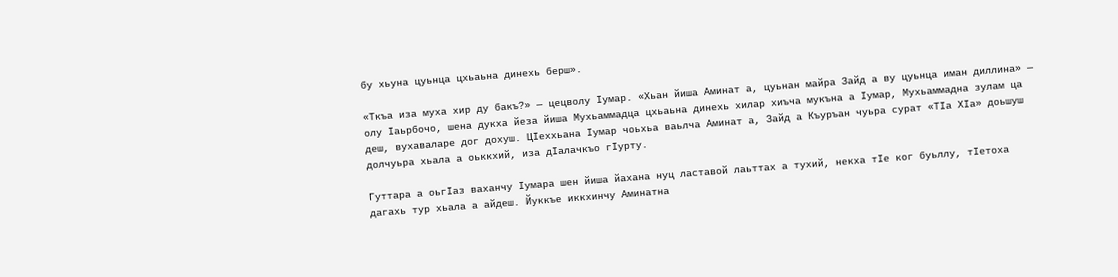бу хьуна цуьнца цхьаьна динехь берш».

«Ткъа иза муха хир ду бакъ?» — цецволу Ӏумар. «Хьан йиша Аминат а, цуьнан майра Зайд а ву цуьнца иман диллина» — олу Ӏаьрбочо, шена дукха йеза йиша Мухьаммадца цхьаьна динехь хилар хиъча мукъна а Ӏумар, Мухьаммадна зулам ца деш, вухаваларе дог дохуш. ЦӀеххьана Ӏумар чоьхьа ваьлча Аминат а, Зайд а Къуръан чуьра сурат «ТӀа ХӀа» доьшуш долчуьра хьала а оьккхий, иза дӀалачкъо гӀурту.

Гуттара а оьгӀаз ваханчу Ӏумара шен йиша йахана нуц ластавой лаьттах а тухий, некха тӀе ког буьллу, тӀетоха дагахь тур хьала а айдеш. Йуккъе иккхинчу Аминатна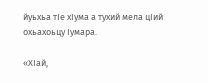йуьхьа тӀе хӀума а тухий мела цӀий охьахоьцу Ӏумара.

«ХӀай,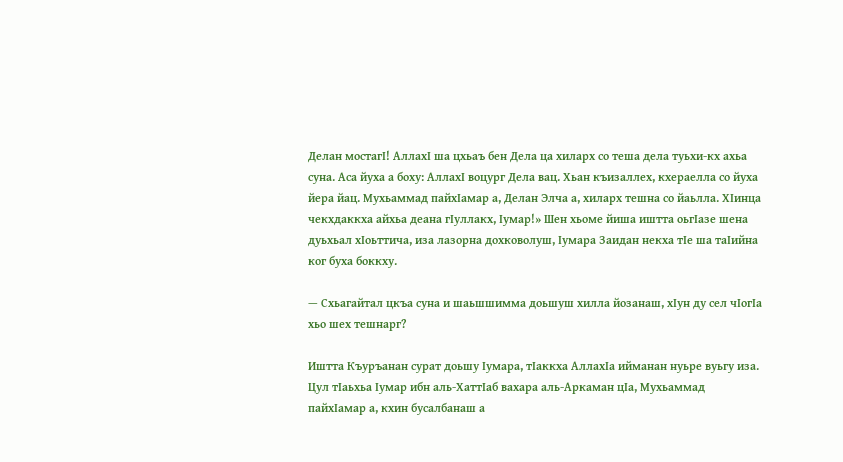Делан мостагӀ! АллахӀ ша цхьаъ бен Дела ца хиларх со теша дела туьхи-кх ахьа суна. Аса йуха а боху: АллахӀ воцург Дела вац. Хьан къизаллех, кхераелла со йуха йера йац. Мухьаммад пайхӀамар а, Делан Элча а, хиларх тешна со йаьлла. ХӀинца чекхдаккха айхьа деана гӀуллакх, Ӏумар!» Шен хьоме йиша иштта оьгӀазе шена дуьхьал хӀоьттича, иза лазорна дохковолуш, Ӏумара Заидан некха тӀе ша таӀийна ког буха боккху.

— Схьагайтал цкъа суна и шаьшшимма доьшуш хилла йозанаш, хӀун ду сел чӀогӀа хьо шех тешнарг?

Иштта Къуръанан сурат доьшу Ӏумара, тӀаккха АллахӀа ийманан нуьре вуьгу иза. Цул тӀаьхьа Ӏумар ибн аль-ХаттӀаб вахара аль-Аркаман цӀа, Мухьаммад пайхӀамар а, кхин бусалбанаш а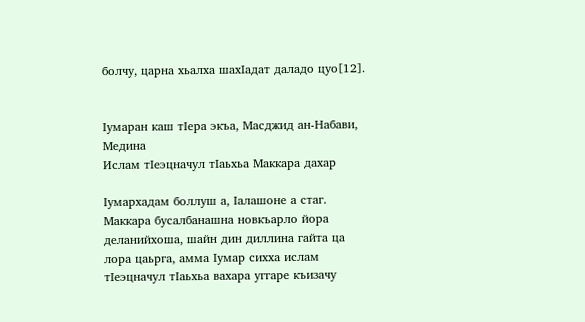болчу, царна хьалха шахӀадат даладо цуо[12].


Ӏумаран каш тӀера экъа, Масджид ан-Набави, Медина
Ислам тӀеэцначул тӀаьхьа Маккара дахар

Ӏумархадам боллуш а, Ӏалашоне а стаг. Маккара бусалбанашна новкъарло йора деланийхоша, шайн дин диллина гайта ца лора цаьрга, амма Ӏумар сихха ислам тӀеэцначул тӀаьхьа вахара уггаре къизачу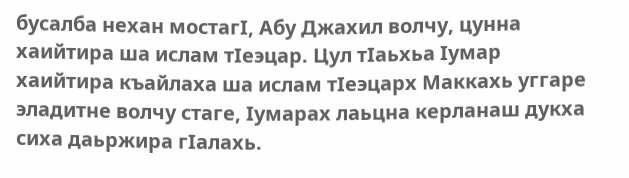бусалба нехан мостагӀ, Абу Джахил волчу, цунна хаийтира ша ислам тӀеэцар. Цул тӀаьхьа Ӏумар хаийтира къайлаха ша ислам тӀеэцарх Маккахь уггаре эладитне волчу стаге, Ӏумарах лаьцна керланаш дукха сиха даьржира гӀалахь.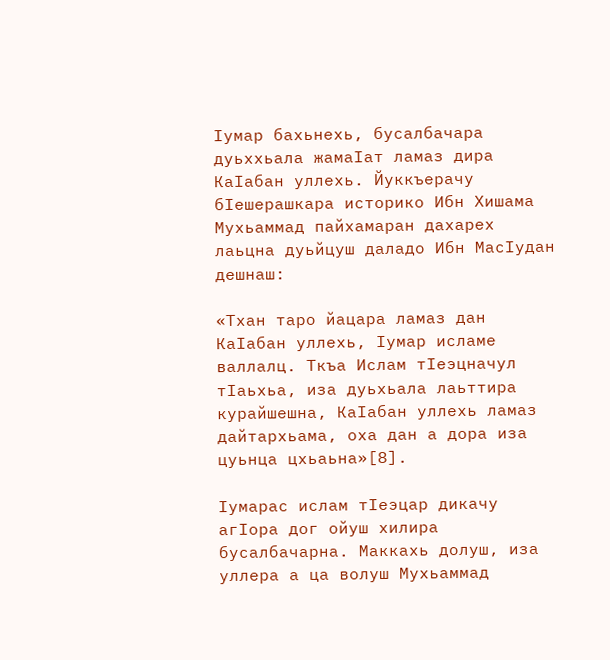Ӏумар бахьнехь, бусалбачара дуьххьала жамаӀат ламаз дира КаӀабан уллехь. Йуккъерачу бӀешерашкара историко Ибн Хишама Мухьаммад пайхамаран дахарех лаьцна дуьйцуш даладо Ибн МасӀудан дешнаш:

«Тхан таро йацара ламаз дан КаӀабан уллехь, Ӏумар исламе валлалц. Ткъа Ислам тӀеэцначул тӀаьхьа, иза дуьхьала лаьттира курайшешна, КаӀабан уллехь ламаз дайтархьама, оха дан а дора иза цуьнца цхьаьна»[8].

Ӏумарас ислам тӀеэцар дикачу агӀора дог ойуш хилира бусалбачарна. Маккахь долуш, иза уллера а ца волуш Мухьаммад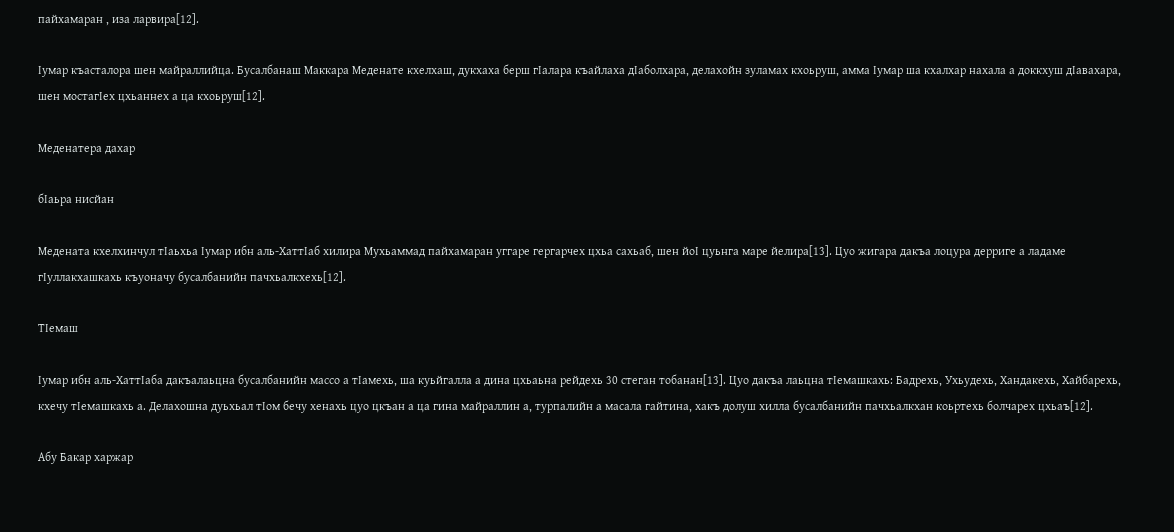пайхамаран , иза ларвира[12].

Ӏумар къасталора шен майраллийца. Бусалбанаш Маккара Меденате кхелхаш, дукхаха берш гӀалара къайлаха дӀаболхара, делахойн зуламах кхоьруш, амма Ӏумар ша кхалхар нахала а доккхуш дӀавахара, шен мостагӀех цхьаннех а ца кхоьруш[12].

Меденатера дахар

бӀаьра нисйан

Медената кхелхинчул тӀаьхьа Ӏумар ибн аль-ХаттӀаб хилира Мухьаммад пайхамаран уггаре гергарчех цхьа сахьаб, шен йоӀ цуьнга маре йелира[13]. Цуо жигара дакъа лоцура дерриге а ладаме гӀуллакхашкахь къуоначу бусалбанийн пачхьалкхехь[12].

ТӀемаш

Ӏумар ибн аль-ХаттӀаба дакъалаьцна бусалбанийн массо а тӀамехь, ша куьйгалла а дина цхьаьна рейдехь 30 стеган тобанан[13]. Цуо дакъа лаьцна тӀемашкахь: Бадрехь, Ухьудехь, Хандакехь, Хайбарехь, кхечу тӀемашкахь а. Делахошна дуьхьал тӀом бечу хенахь цуо цкъан а ца гина майраллин а, турпалийн а масала гайтина, хакъ долуш хилла бусалбанийн пачхьалкхан коьртехь болчарех цхьаъ[12].

Абу Бакар харжар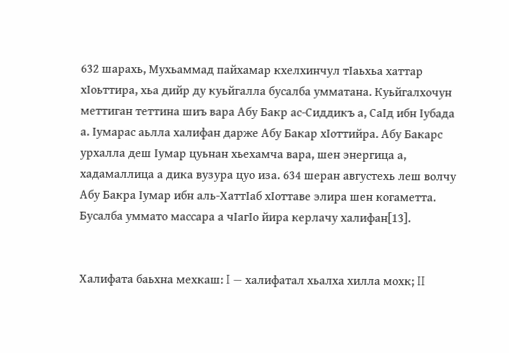632 шарахь, Мухьаммад пайхамар кхелхинчул тӀаьхьа хаттар хӀоьттира, хьа дийр ду куьйгалла бусалба умматана. Куьйгалхочун меттиган теттина шиъ вара Абу Бакр ас-Сиддикъ а, СаӀд ибн Ӏубада а. Ӏумарас аьлла халифан дарже Абу Бакар хӀоттийра. Абу Бакарс урхалла деш Ӏумар цуьнан хьехамча вара, шен энергица а, хадамаллица а дика вузура цуо иза. 634 шеран августехь леш волчу Абу Бакра Ӏумар ибн аль-ХаттӀаб хӀоттаве элира шен когаметта. Бусалба уммато массара а чӀагӀо йира керлачу халифан[13].


Халифата баьхна мехкаш: I — халифатал хьалха хилла мохк; II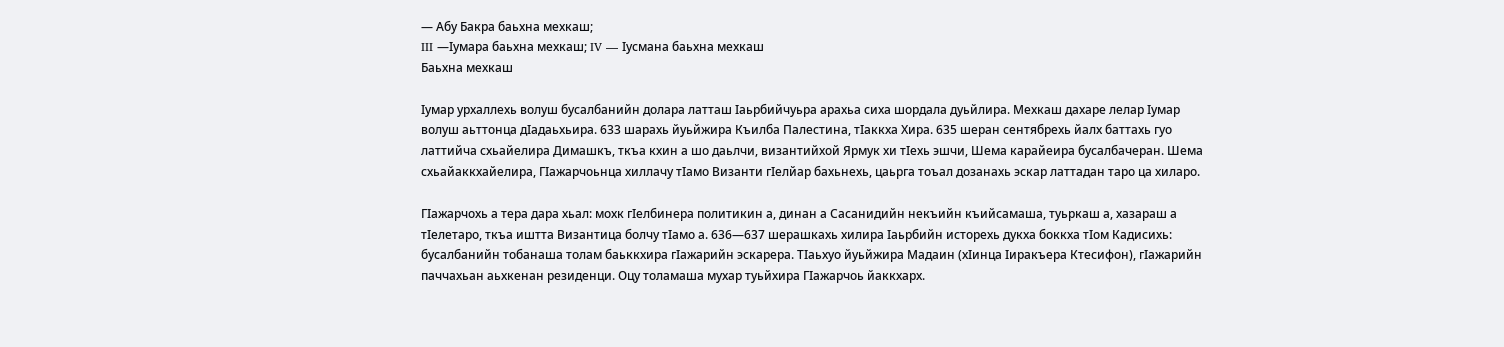— Абу Бакра баьхна мехкаш;
III —Ӏумара баьхна мехкаш; IV — Ӏусмана баьхна мехкаш
Баьхна мехкаш

Ӏумар урхаллехь волуш бусалбанийн долара латташ Ӏаьрбийчуьра арахьа сиха шордала дуьйлира. Мехкаш дахаре лелар Ӏумар волуш аьттонца дӀадаьхьира. 633 шарахь йуьйжира Къилба Палестина, тӀаккха Хира. 635 шеран сентябрехь йалх баттахь гуо латтийча схьайелира Димашкъ, ткъа кхин а шо даьлчи, византийхой Ярмук хи тӀехь эшчи, Шема карайеира бусалбачеран. Шема схьайаккхайелира, ГӀажарчоьнца хиллачу тӀамо Византи гӀелйар бахьнехь, цаьрга тоъал дозанахь эскар латтадан таро ца хиларо.

ГӀажарчохь а тера дара хьал: мохк гӀелбинера политикин а, динан а Сасанидийн некъийн къийсамаша, туьркаш а, хазараш а тӀелетаро, ткъа иштта Византица болчу тӀамо а. 636—637 шерашкахь хилира Ӏаьрбийн исторехь дукха боккха тӀом Кадисихь: бусалбанийн тобанаша толам баьккхира гӀажарийн эскарера. ТӀаьхуо йуьйжира Мадаин (хӀинца Ӏиракъера Ктесифон), гӀажарийн паччахьан аьхкенан резиденци. Оцу толамаша мухар туьйхира ГӀажарчоь йаккхарх.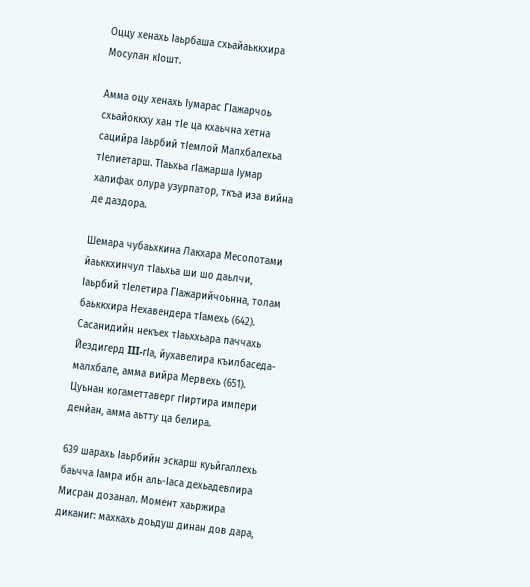Оццу хенахь Ӏаьрбаша схьайаьккхира Мосулан кӀошт.

Амма оцу хенахь Ӏумарас ГӀажарчоь схьайоккху хан тӀе ца кхаьчна хетна сацийра Ӏаьрбий тӀемлой Малхбалехьа тӀелиетарш. ТӀаьхьа гӀажарша Ӏумар халифах олура узурпатор, ткъа иза вийна де даздора.

Шемара чубаьхкина Лакхара Месопотами йаьккхинчул тӀаьхьа ши шо даьлчи, Ӏаьрбий тӀелетира ГӀажарийчоьнна, толам баьккхира Нехавендера тӀамехь (642). Сасанидийн некъех тӀаьххьара паччахь Йездигерд III-гӀа, йухавелира къилбаседа-малхбале, амма вийра Мервехь (651). Цуьнан когаметтаверг гӀиртира импери денйан, амма аьтту ца белира.

639 шарахь Ӏаьрбийн эскарш куьйгаллехь баьчча Ӏамра ибн аль-Ӏаса дехьадевлира Мисран дозанал. Момент хаьржира диканиг: махкахь доьдуш динан дов дара,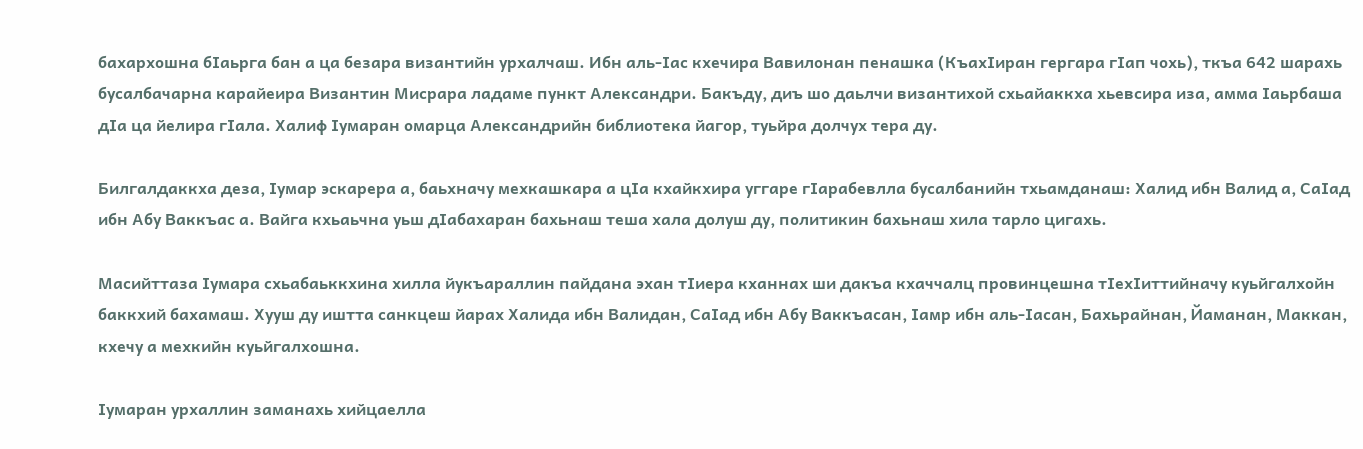бахархошна бӀаьрга бан а ца безара византийн урхалчаш. Ибн аль-Ӏас кхечира Вавилонан пенашка (КъахӀиран гергара гӀап чохь), ткъа 642 шарахь бусалбачарна карайеира Византин Мисрара ладаме пункт Александри. Бакъду, диъ шо даьлчи византихой схьайаккха хьевсира иза, амма Ӏаьрбаша дӀа ца йелира гӀала. Халиф Ӏумаран омарца Александрийн библиотека йагор, туьйра долчух тера ду.

Билгалдаккха деза, Ӏумар эскарера а, баьхначу мехкашкара а цӀа кхайкхира уггаре гӀарабевлла бусалбанийн тхьамданаш: Халид ибн Валид а, СаӀад ибн Абу Ваккъас а. Вайга кхьаьчна уьш дӀабахаран бахьнаш теша хала долуш ду, политикин бахьнаш хила тарло цигахь.

Масийттаза Ӏумара схьабаьккхина хилла йукъараллин пайдана эхан тӀиера кханнах ши дакъа кхаччалц провинцешна тӀехӀиттийначу куьйгалхойн баккхий бахамаш. Хууш ду иштта санкцеш йарах Халида ибн Валидан, СаӀад ибн Абу Ваккъасан, Ӏамр ибн аль-Ӏасан, Бахьрайнан, Йаманан, Маккан, кхечу а мехкийн куьйгалхошна.

Ӏумаран урхаллин заманахь хийцаелла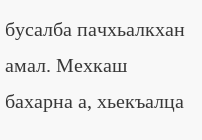бусалба пачхьалкхан амал. Мехкаш бахарна а, хьекъалца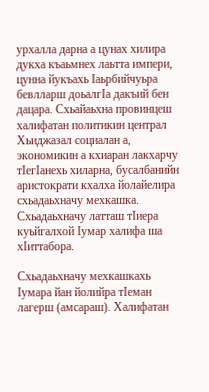урхалла дарна а цунах хилира дукха къаьмнех лаьтта импери, цунна йукъахь Ӏаьрбийчуьра бевлларш доьалгӀа дакъий бен дацара. Схьайаьхна провинцеш халифатан политикин централ Хьиджазал социалан а, экономикин а кхиаран лакхарчу тӀегӀанехь хиларна, бусалбанийн аристократи кхалха йолайелира схьадаьхначу мехкашка. Схьадаьхначу латташ тӀиера куьйгалхой Ӏумар халифа ша хӀиттабора.

Схьадаьхначу мехкашкахь Ӏумара йан йолийра тӀеман лагерш (амсараш). Халифатан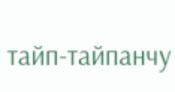тайп-тайпанчу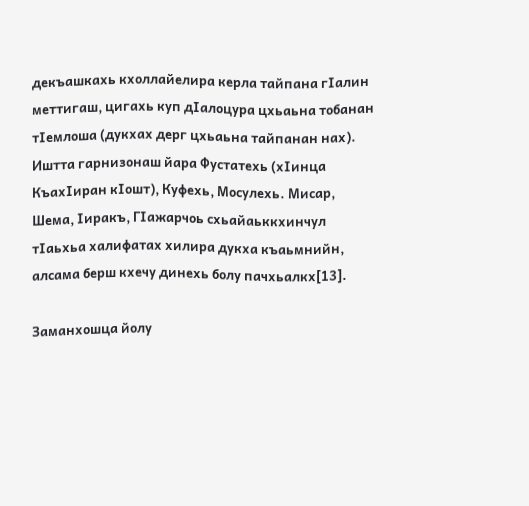декъашкахь кхоллайелира керла тайпана гӀалин меттигаш, цигахь куп дӀалоцура цхьаьна тобанан тӀемлоша (дукхах дерг цхьаьна тайпанан нах). Иштта гарнизонаш йара Фустатехь (хӀинца КъахӀиран кӀошт), Куфехь, Мосулехь. Мисар, Шема, Ӏиракъ, ГӀажарчоь схьайаьккхинчул тӀаьхьа халифатах хилира дукха къаьмнийн, алсама берш кхечу динехь болу пачхьалкх[13].

Заманхошца йолу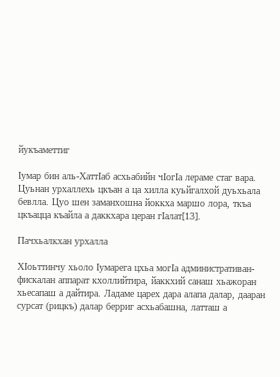йукъаметтиг

Ӏумар бин аль-ХаттӀаб асхьабийн чӀогӀа лераме стаг вара. Цуьнан урхаллехь цкъан а ца хилла куьйгалхой дуьхьала бевлла. Цуо шен заманхошна йоккха маршо лора, ткъа цкъацца къайла а даккхара церан гӀалат[13].

Пачхьалкхан урхалла

ХӀоьттинчу хьоло Ӏумарега цхьа могӀа административан-фискалан аппарат кхоллийтира, йаккхий санаш хьажоран хьесапаш а дайтира. Ладаме царех дара алапа далар, дааран сурсат (рицкъ) далар берриг асхьабашна, латташ а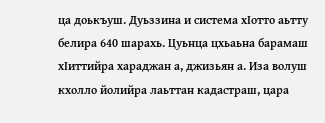ца доькъуш. Дуьззина и система хӀотто аьтту белира 640 шарахь. Цуьнца цхьаьна барамаш хӀиттийра хараджан а, джизьян а. Иза волуш кхолло йолийра лаьттан кадастраш, цара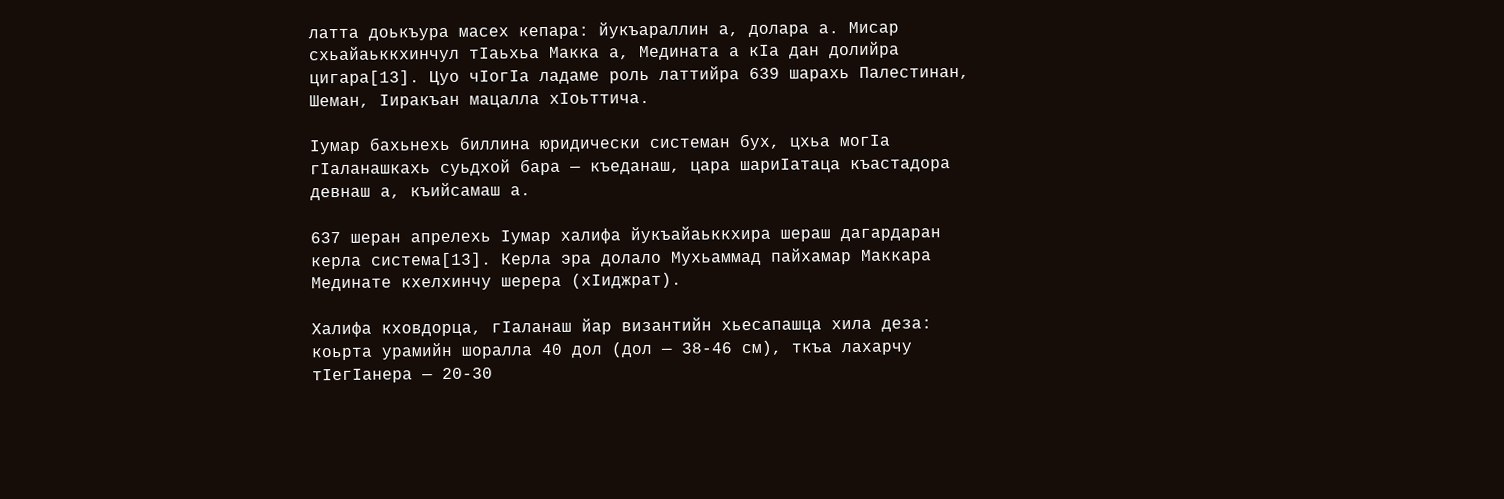латта доькъура масех кепара: йукъараллин а, долара а. Мисар схьайаьккхинчул тӀаьхьа Макка а, Медината а кӀа дан долийра цигара[13]. Цуо чӀогӀа ладаме роль латтийра 639 шарахь Палестинан, Шеман, Ӏиракъан мацалла хӀоьттича.

Ӏумар бахьнехь биллина юридически системан бух, цхьа могӀа гӀаланашкахь суьдхой бара — къеданаш, цара шариӀатаца къастадора девнаш а, къийсамаш а.

637 шеран апрелехь Ӏумар халифа йукъайаьккхира шераш дагардаран керла система[13]. Керла эра долало Мухьаммад пайхамар Маккара Мединате кхелхинчу шерера (хӀиджрат).

Халифа кховдорца, гӀаланаш йар византийн хьесапашца хила деза: коьрта урамийн шоралла 40 дол (дол — 38-46 см), ткъа лахарчу тӀегӀанера — 20-30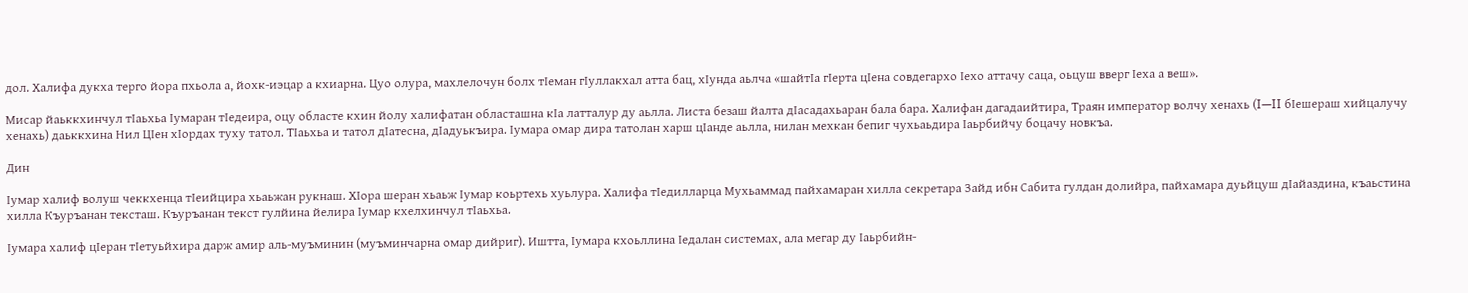дол. Халифа дукха терго йора пхьола а, йохк-иэцар а кхиарна. Цуо олура, махлелочун болх тӀеман гӀуллакхал атта бац, хӀунда аьлча «шайтӀа гӀерта цӀена совдегархо Ӏехо аттачу саца, оьцуш вверг Ӏеха а веш».

Мисар йаьккхинчул тӀаьхьа Ӏумаран тӀедеира, оцу областе кхин йолу халифатан областашна кӀа латталур ду аьлла. Листа безаш йалта дӀасадахьаран бала бара. Халифан дагадаийтира, Траян император волчу хенахь (I—II бӀешераш хийцалучу хенахь) даьккхина Нил ЦӀен хӀордах туху татол. ТӀаьхьа и татол дӀатесна, дӀадуькъира. Ӏумара омар дира татолан харш цӀанде аьлла, нилан мехкан бепиг чухьаьдира Ӏаьрбийчу боцачу новкъа.

Дин

Ӏумар халиф волуш чеккхенца тӀеийцира хьаьжан рукнаш. ХӀора шеран хьаьж Ӏумар коьртехь хуьлура. Халифа тӀедилларца Мухьаммад пайхамаран хилла секретара Зайд ибн Сабита гулдан долийра, пайхамара дуьйцуш дӀайаздина, къаьстина хилла Къуръанан тексташ. Къуръанан текст гулйина йелира Ӏумар кхелхинчул тӀаьхьа.

Ӏумара халиф цӀеран тӀетуьйхира дарж амир аль-муъминин (муъминчарна омар дийриг). Иштта, Ӏумара кхоьллина Ӏедалан системах, ала мегар ду Ӏаьрбийн-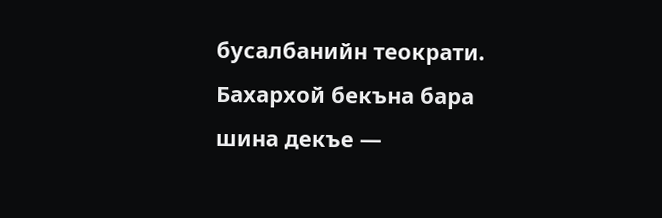бусалбанийн теократи. Бахархой бекъна бара шина декъе —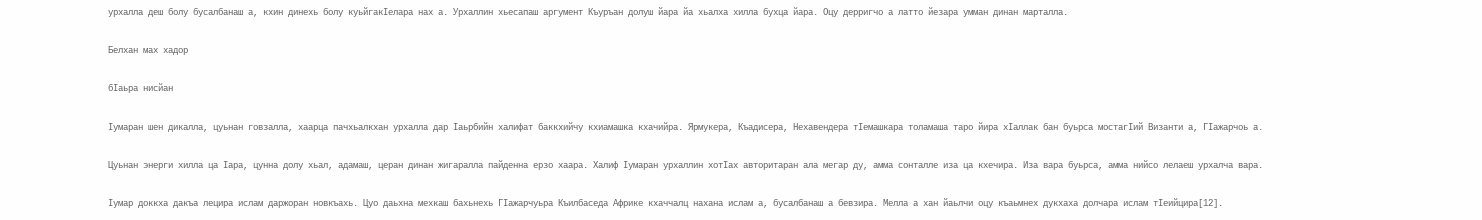урхалла деш болу бусалбанаш а, кхин динехь болу куьйгакӀелара нах а. Урхаллин хьесапаш аргумент Къуръан долуш йара йа хьалха хилла бухца йара. Оцу дерригчо а латто йезара умман динан марталла.

Белхан мах хадор

бӀаьра нисйан

Ӏумаран шен дикалла, цуьнан говзалла, хаарца пачхьалкхан урхалла дар Ӏаьрбийн халифат баккхийчу кхиамашка кхачийра. Ярмукера, Къадисера, Нехавендера тӀемашкара толамаша таро йира хӀаллак бан буьрса мостагӀий Византи а, ГӀажарчоь а.

Цуьнан энерги хилла ца Ӏара, цунна долу хьал, адамаш, церан динан жигаралла пайденна ерзо хаара. Халиф Ӏумаран урхаллин хотӀах авторитаран ала мегар ду, амма сонталле иза ца кхечира. Иза вара буьрса, амма нийсо лелаеш урхалча вара.

Ӏумар доккха дакъа лецира ислам даржоран новкъахь. Цуо даьхна мехкаш бахьнехь ГӀажарчуьра Къилбаседа Африке кхаччалц нахана ислам а, бусалбанаш а бевзира. Мелла а хан йаьлчи оцу къаьмнех дукхаха долчара ислам тӀеийцира[12].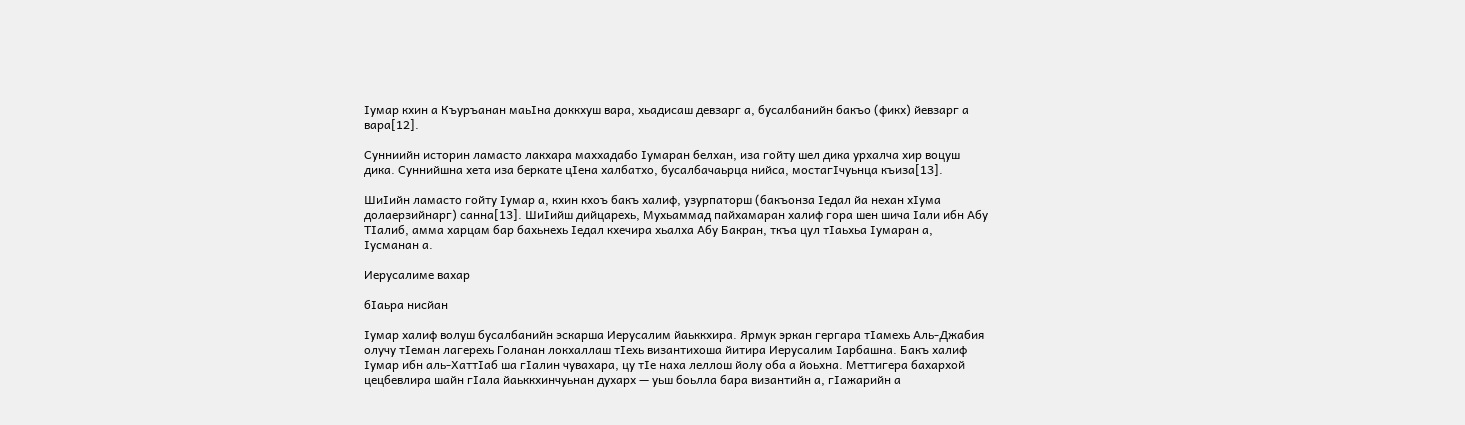Ӏумар кхин а Къуръанан маьӀна доккхуш вара, хьадисаш девзарг а, бусалбанийн бакъо (фикх) йевзарг а вара[12].

Сунниийн историн ламасто лакхара маххадабо Ӏумаран белхан, иза гойту шел дика урхалча хир воцуш дика. Суннийшна хета иза беркате цӀена халбатхо, бусалбачаьрца нийса, мостагӀчуьнца къиза[13].

ШиӀийн ламасто гойту Ӏумар а, кхин кхоъ бакъ халиф, узурпаторш (бакъонза Ӏедал йа нехан хӀума долаерзийнарг) санна[13]. ШиӀийш дийцарехь, Мухьаммад пайхамаран халиф гора шен шича Ӏали ибн Абу ТӀалиб, амма харцам бар бахьнехь Ӏедал кхечира хьалха Абу Бакран, ткъа цул тӀаьхьа Ӏумаран а, Ӏусманан а.

Иерусалиме вахар

бӀаьра нисйан

Ӏумар халиф волуш бусалбанийн эскарша Иерусалим йаьккхира. Ярмук эркан гергара тӀамехь Аль-Джабия олучу тӀеман лагерехь Голанан локхаллаш тӀехь византихоша йитира Иерусалим Ӏарбашна. Бакъ халиф Ӏумар ибн аль-ХаттӀаб ша гӀалин чувахара, цу тӀе наха леллош йолу оба а йоьхна. Меттигера бахархой цецбевлира шайн гӀала йаьккхинчуьнан духарх — уьш боьлла бара византийн а, гӀажарийн а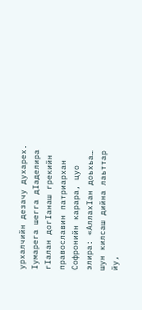урхалчийн дезачу духарех. Ӏумарега шегга дӀаделира гӀалан догӀанаш грекийн православин патриархан Софронийн карара, цуо элира: «АллахӀан доьхьа… шун килсаш дийна лаьттар йу,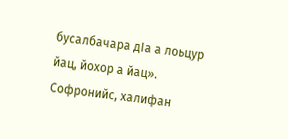бусалбачара дӀа а лоьцур йац, йохор а йац». Софронийс, халифан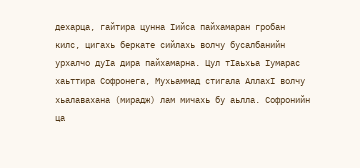дехарца, гайтира цунна Ӏийса пайхамаран гробан килс, цигахь беркате сийлахь волчу бусалбанийн урхалчо дуӀа дира пайхамарна. Цул тӀаьхьа Ӏумарас хаьттира Софронега, Мухьаммад стигала АллахӀ волчу хьалавахана (мирадж) лам мичахь бу аьлла. Софронийн ца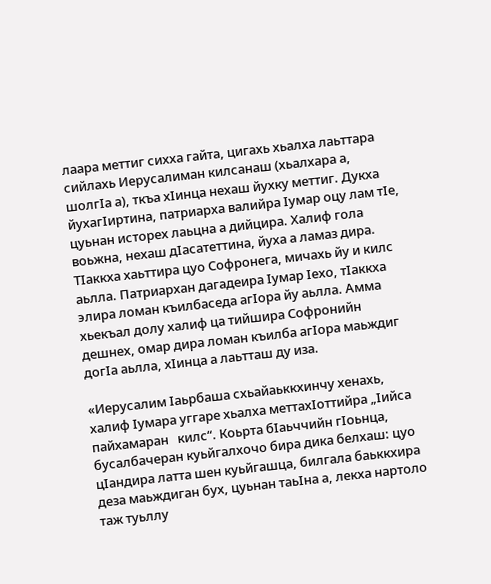лаара меттиг сихха гайта, цигахь хьалха лаьттара сийлахь Иерусалиман килсанаш (хьалхара а, шолгӀа а), ткъа хӀинца нехаш йухку меттиг. Дукха йухагӀиртина, патриарха валийра Ӏумар оцу лам тӀе, цуьнан исторех лаьцна а дийцира. Халиф гола воьжна, нехаш дӀасатеттина, йуха а ламаз дира. ТӀаккха хаьттира цуо Софронега, мичахь йу и килс аьлла. Патриархан дагадеира Ӏумар Ӏехо, тӀаккха элира ломан къилбаседа агӀора йу аьлла. Амма хьекъал долу халиф ца тийшира Софронийн дешнех, омар дира ломан къилба агӀора маьждиг догӀа аьлла, хӀинца а лаьтташ ду иза.

«Иерусалим Ӏаьрбаша схьайаьккхинчу хенахь, халиф Ӏумара уггаре хьалха меттахӀоттийра „Ӏийса пайхамаран   килс“. Коьрта бӀаьччийн гӀоьнца, бусалбачеран куьйгалхочо бира дика белхаш: цуо цӀандира латта шен куьйгашца, билгала баьккхира деза маьждиган бух, цуьнан таьӀна а, лекха нартоло таж туьллу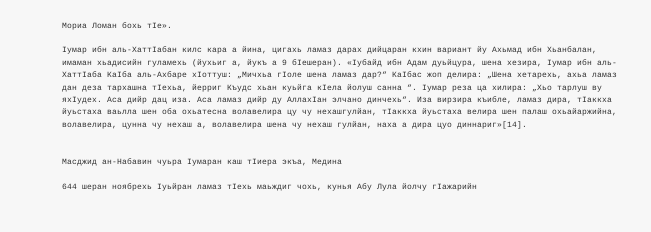Мориа Ломан бохь тӀе».

Ӏумар ибн аль-ХаттӀабан килс кара а йина, цигахь ламаз дарах дийцаран кхин вариант йу Ахьмад ибн Хьанбалан, имаман хьадисийн гуламехь (йухьиг а, йукъ а 9 бӀешеран). «Ӏубайд ибн Адам дуьйцура, шена хезира, Ӏумар ибн аль-ХаттӀаба КаӀба аль-Ахбаре хӀоттуш: „Мичхьа гӀоле шена ламаз дар?“ КаӀбас жоп делира: „Шена хетарехь, ахьа ламаз дан деза тархашна тӀехьа, йерриг Къудс хьан куьйга кӀела йолуш санна “. Ӏумар реза ца хилира: „Хьо тарлуш ву яхӀудех. Аса дийр дац иза. Аса ламаз дийр ду АллахӀан элчано динчехь“. Иза вирзира къибле, ламаз дира, тӀаккха йуьстаха ваьлла шен оба охьатесна волавелира цу чу нехашгулйан, тӀаккха йуьстаха велира шен палаш охьайаржийна, волавелира, цунна чу нехаш а, волавелира шена чу нехаш гулйан, наха а дира цуо диннариг»[14].


Масджид ан-Набавин чуьра Ӏумаран каш тӀиера экъа, Медина

644 шеран ноябрехь Ӏуьйран ламаз тӀехь маьждиг чохь, кунья Абу Лула йолчу гӀажарийн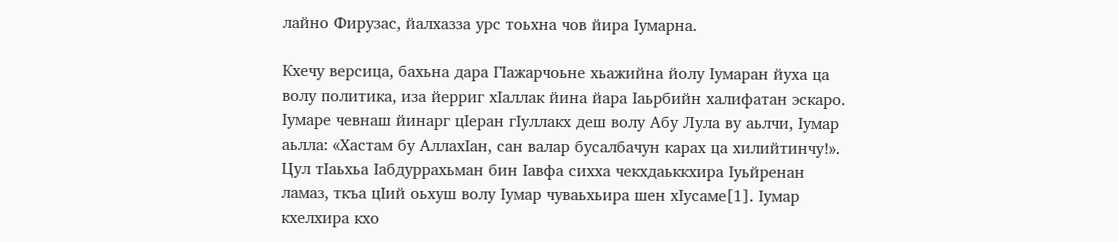лайно Фирузас, йалхазза урс тоьхна чов йира Ӏумарна.

Кхечу версица, бахьна дара ГӀажарчоьне хьажийна йолу Ӏумаран йуха ца волу политика, иза йерриг хӀаллак йина йара Ӏаьрбийн халифатан эскаро. Ӏумаре чевнаш йинарг цӀеран гӀуллакх деш волу Абу Лула ву аьлчи, Ӏумар аьлла: «Хастам бу АллахӀан, сан валар бусалбачун карах ца хилийтинчу!». Цул тӀаьхьа Ӏабдуррахьман бин Ӏавфа сихха чекхдаьккхира Ӏуьйренан ламаз, ткъа цӀий оьхуш волу Ӏумар чуваьхьира шен хӀусаме[1]. Ӏумар кхелхира кхо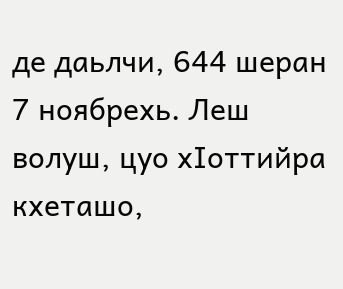де даьлчи, 644 шеран 7 ноябрехь. Леш волуш, цуо хӀоттийра кхеташо,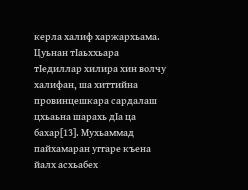керла халиф харжархьама. Цуьнан тӀаьххьара тӀедиллар хилира хин волчу халифан, ша хиттийна провинцешкара сардалаш цхьаьна шарахь дӀа ца бахар[13]. Мухьаммад пайхамаран уггаре къена йалх асхьабех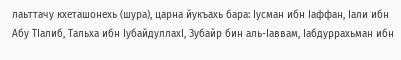лаьттачу кхеташонехь (шура), царна йукъахь бара: Ӏусман ибн Ӏаффан, Ӏали ибн Абу ТӀалиб, Тальха ибн ӀубайдуллахӀ, Зубайр бин аль-Ӏаввам, Ӏабдуррахьман ибн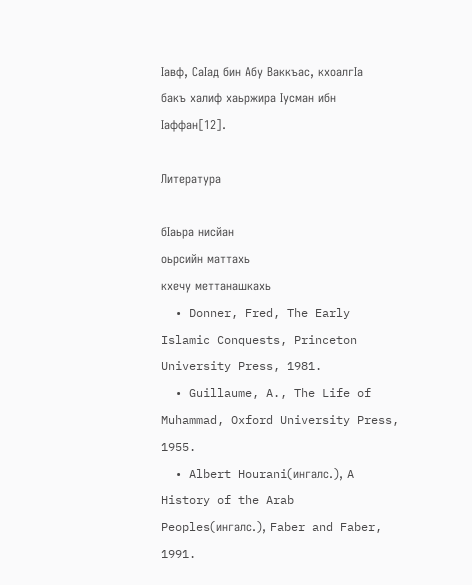Ӏавф, СаӀад бин Абу Ваккъас, кхоалгӀа бакъ халиф хаьржира Ӏусман ибн Ӏаффан[12].

Литература

бӀаьра нисйан
оьрсийн маттахь
кхечу меттанашкахь
  • Donner, Fred, The Early Islamic Conquests, Princeton University Press, 1981.
  • Guillaume, A., The Life of Muhammad, Oxford University Press, 1955.
  • Albert Hourani(ингалс.), A History of the Arab Peoples(ингалс.), Faber and Faber, 1991.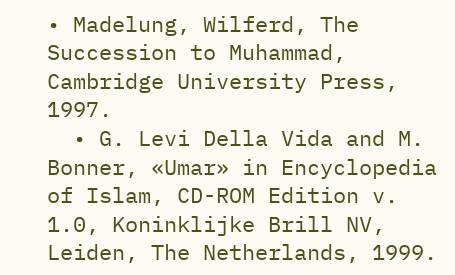• Madelung, Wilferd, The Succession to Muhammad, Cambridge University Press, 1997.
  • G. Levi Della Vida and M. Bonner, «Umar» in Encyclopedia of Islam, CD-ROM Edition v. 1.0, Koninklijke Brill NV, Leiden, The Netherlands, 1999.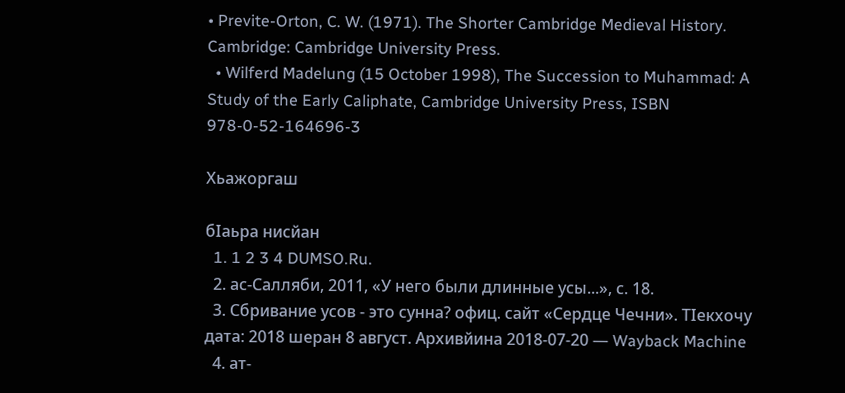• Previte-Orton, C. W. (1971). The Shorter Cambridge Medieval History. Cambridge: Cambridge University Press.
  • Wilferd Madelung (15 October 1998), The Succession to Muhammad: A Study of the Early Caliphate, Cambridge University Press, ISBN 978-0-52-164696-3

Хьажоргаш

бӀаьра нисйан
  1. 1 2 3 4 DUMSO.Ru.
  2. ас-Салляби, 2011, «У него были длинные усы...», с. 18.
  3. Сбривание усов - это сунна? офиц. сайт «Сердце Чечни». ТӀекхочу дата: 2018 шеран 8 август. Архивйина 2018-07-20 — Wayback Machine
  4. ат-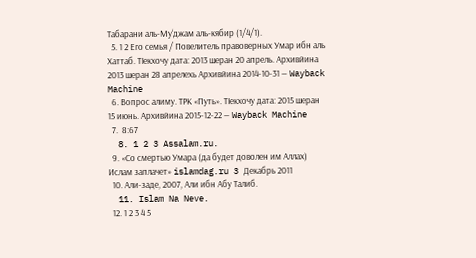Табарани аль-Му‘джам аль-кябир (1/4/1).
  5. 1 2 Его семья / Повелитель правоверных Умар ибн аль Хаттаб. ТӀекхочу дата: 2013 шеран 20 апрель. Архивйина 2013 шеран 28 апрелехь Архивйина 2014-10-31 — Wayback Machine
  6. Вопрос алиму. ТРК «Путь». ТӀекхочу дата: 2015 шеран 15 июнь. Архивйина 2015-12-22 — Wayback Machine
  7.  8:67
  8. 1 2 3 Assalam.ru.
  9. «Со смертью Умара (да будет доволен им Аллах) Ислам заплачет» islamdag.ru 3 Декабрь 2011
  10. Али-заде, 2007, Али ибн Абу Талиб.
  11. Islam Na Neve.
  12. 1 2 3 4 5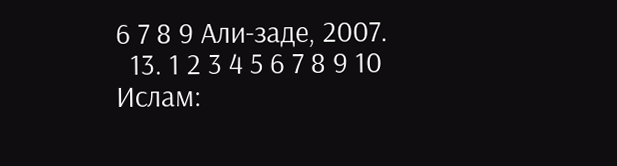6 7 8 9 Али-заде, 2007.
  13. 1 2 3 4 5 6 7 8 9 10 Ислам: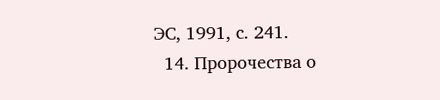ЭС, 1991, с. 241.
  14. Пророчества о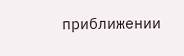приближении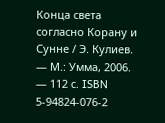Конца света согласно Корану и Сунне / Э. Кулиев. — М.: Умма, 2006. — 112 с. ISBN 5-94824-076-2